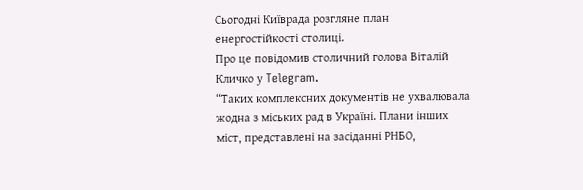Сьогодні Київрада розгляне план енергостійкості столиці.
Про це повідомив столичний голова Віталій Кличко у Telegram.
“Таких комплексних документів не ухвалювала жодна з міських рад в Україні. Плани інших міст, представлені на засіданні РНБО,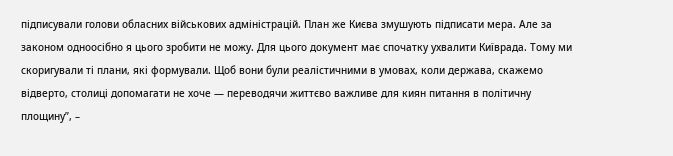підписували голови обласних військових адміністрацій. План же Києва змушують підписати мера. Але за законом одноосібно я цього зробити не можу. Для цього документ має спочатку ухвалити Київрада. Тому ми скоригували ті плани, які формували. Щоб вони були реалістичними в умовах, коли держава, скажемо відверто, столиці допомагати не хоче — переводячи життєво важливе для киян питання в політичну площину”, –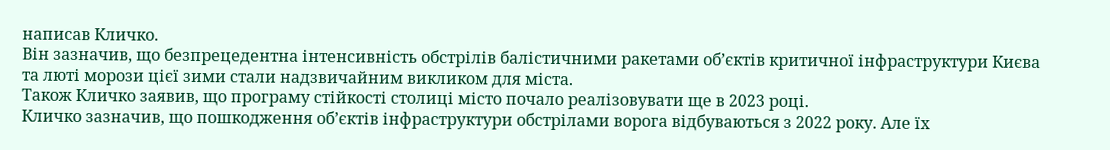написав Кличко.
Він зазначив, що безпрецедентна інтенсивність обстрілів балістичними ракетами об’єктів критичної інфраструктури Києва та люті морози цієї зими стали надзвичайним викликом для міста.
Також Кличко заявив, що програму стійкості столиці місто почало реалізовувати ще в 2023 році.
Кличко зазначив, що пошкодження об’єктів інфраструктури обстрілами ворога відбуваються з 2022 року. Але їх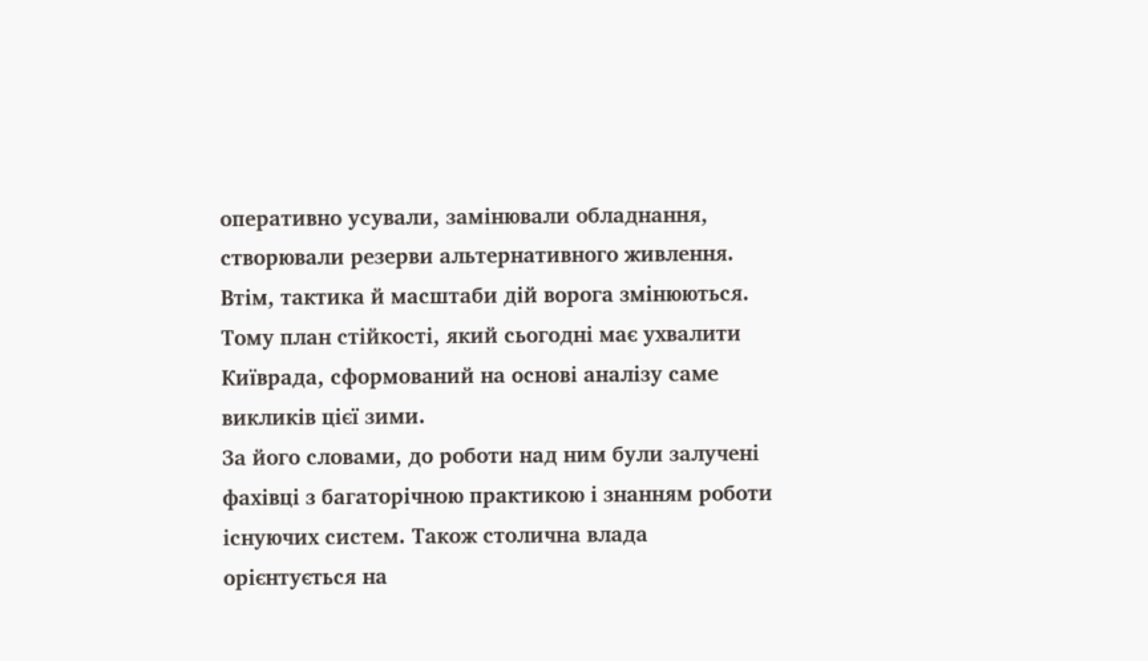оперативно усували, замінювали обладнання, створювали резерви альтернативного живлення. Втім, тактика й масштаби дій ворога змінюються. Тому план стійкості, який сьогодні має ухвалити Київрада, сформований на основі аналізу саме викликів цієї зими.
За його словами, до роботи над ним були залучені фахівці з багаторічною практикою і знанням роботи існуючих систем. Також столична влада орієнтується на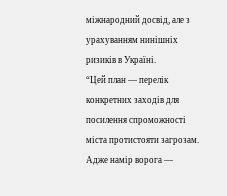міжнародний досвід, але з урахуванням нинішніх ризиків в Україні.
“Цей план — перелік конкретних заходів для посилення спроможності міста протистояти загрозам. Адже намір ворога —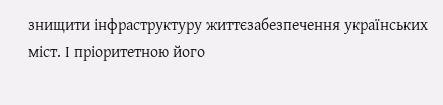знищити інфраструктуру життєзабезпечення українських міст. І пріоритетною його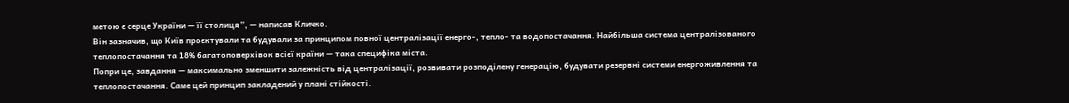метою є серце України — її столиця”, — написав Кличко.
Він зазначив, що Київ проєктували та будували за принципом повної централізації енерго-, тепло- та водопостачання. Найбільша система централізованого теплопостачання та 18% багатоповерхівок всієї країни — така специфіка міста.
Попри це, завдання — максимально зменшити залежність від централізації, розвивати розподілену генерацію, будувати резервні системи енергоживлення та теплопостачання. Саме цей принцип закладений у плані стійкості.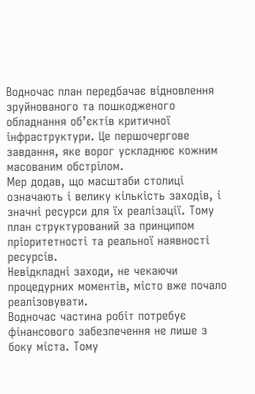Водночас план передбачає відновлення зруйнованого та пошкодженого обладнання об’єктів критичної інфраструктури. Це першочергове завдання, яке ворог ускладнює кожним масованим обстрілом.
Мер додав, що масштаби столиці означають і велику кількість заходів, і значні ресурси для їх реалізації. Тому план структурований за принципом пріоритетності та реальної наявності ресурсів.
Невідкладні заходи, не чекаючи процедурних моментів, місто вже почало реалізовувати.
Водночас частина робіт потребує фінансового забезпечення не лише з боку міста. Тому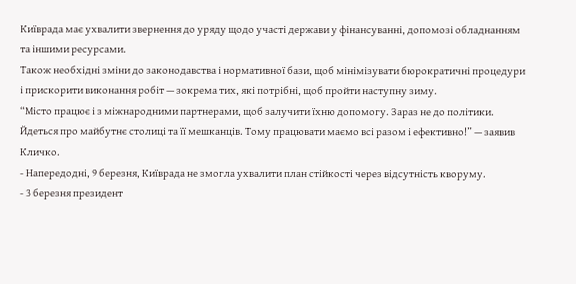Київрада має ухвалити звернення до уряду щодо участі держави у фінансуванні, допомозі обладнанням та іншими ресурсами.
Також необхідні зміни до законодавства і нормативної бази, щоб мінімізувати бюрократичні процедури і прискорити виконання робіт — зокрема тих, які потрібні, щоб пройти наступну зиму.
“Місто працює і з міжнародними партнерами, щоб залучити їхню допомогу. Зараз не до політики. Йдеться про майбутнє столиці та її мешканців. Тому працювати маємо всі разом і ефективно!” — заявив Кличко.
- Напередодні, 9 березня, Київрада не змогла ухвалити план стійкості через відсутність кворуму.
- 3 березня президент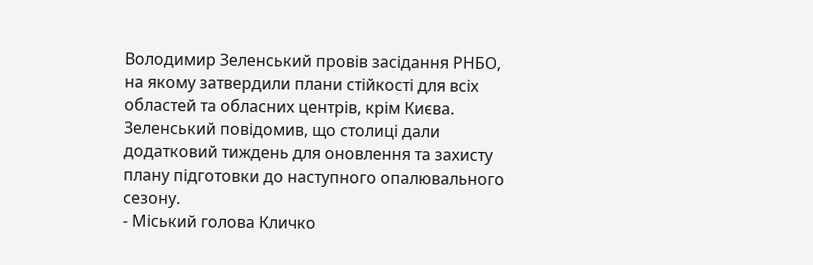Володимир Зеленський провів засідання РНБО, на якому затвердили плани стійкості для всіх областей та обласних центрів, крім Києва. Зеленський повідомив, що столиці дали додатковий тиждень для оновлення та захисту плану підготовки до наступного опалювального сезону.
- Міський голова Кличко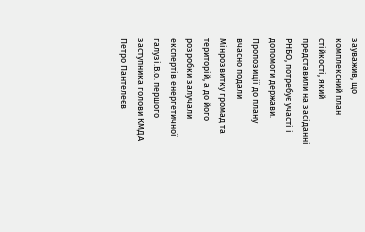зауважив, що комплексний план стійкості, який представили на засіданні РНБО, потребує участі і допомоги держави. Пропозиції до плану вчасно подали Мінрозвитку громад та територій, а до його розробки залучали експертів енергетичної галузі.В.о. першого заступника голови КМДА Петро Пантелеєв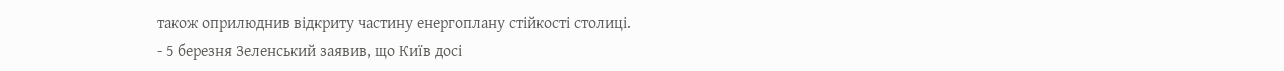також оприлюднив відкриту частину енергоплану стійкості столиці.
- 5 березня Зеленський заявив, що Київ досі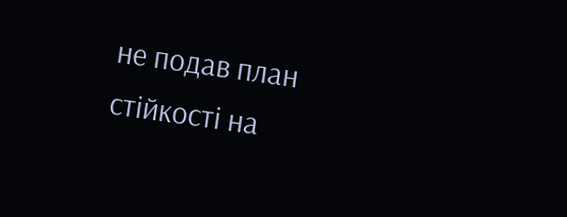не подав план стійкості на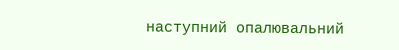наступний опалювальний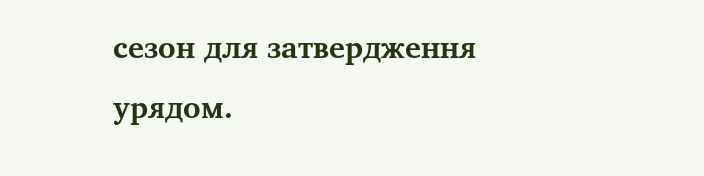сезон для затвердження урядом.